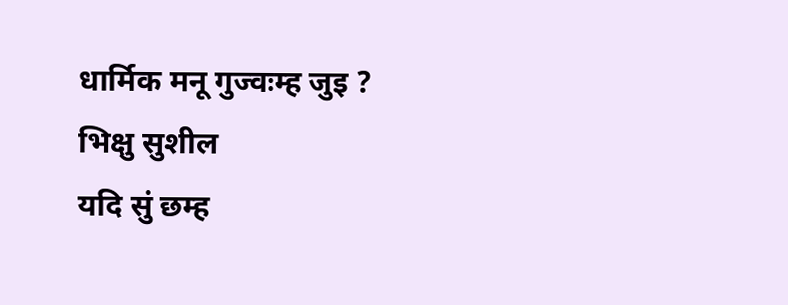धार्मिक मनू गुज्वःम्ह जुइ ?
भिक्षु सुशील
यदि सुं छम्ह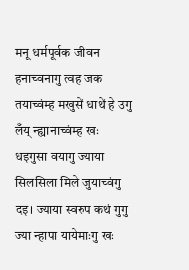मनू धर्मपूर्वक जीवन हनाच्वनागु त्वह जक तयाच्वंम्ह मखुसें धाथें हे उगु लँय् न्ह्यानाच्वंम्ह खः धइगुसा वयागु ज्याया सिलसिला मिले जुयाच्वंगु दइ। ज्याया स्वरुप कथं गुगु ज्या न्हापा यायेमाःगु खः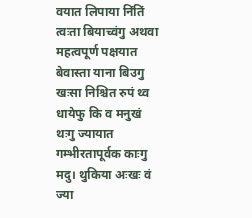वयात लिपाया निंतिं त्वःता बियाच्वंगु अथवा महत्वपूर्ण पक्षयात बेवास्ता याना बिउगु खःसा निश्चित रुपं थ्व धायेफु कि व मनुखं थःगु ज्यायात गम्भीरतापूर्वक काःगु मदु। थुकिया अःखः वं ज्या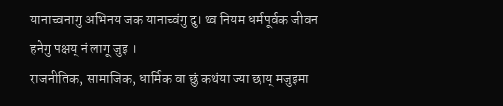यानाच्वनागु अभिनय जक यानाच्वंगु दु। थ्व नियम धर्मपूर्वक जीवन हनेगु पक्षय् नं लागू जुइ ।
राजनीतिक, सामाजिक, धार्मिक वा छुं कथंया ज्या छाय् मजुइमा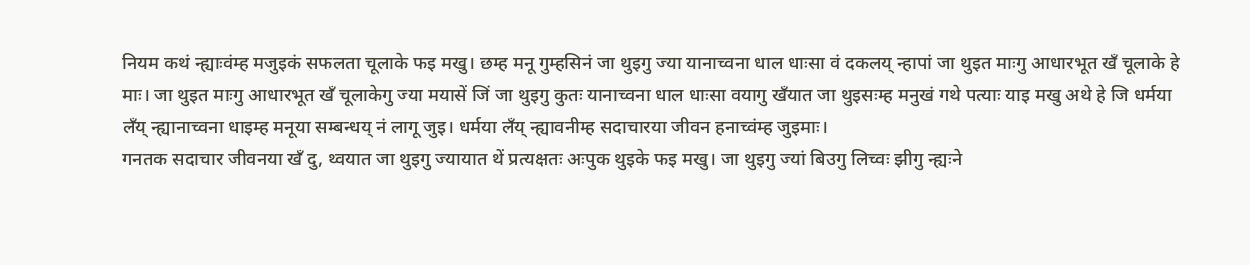नियम कथं न्ह्याःवंम्ह मजुइकं सफलता चूलाके फइ मखु। छम्ह मनू गुम्हसिनं जा थुइगु ज्या यानाच्वना धाल धाःसा वं दकलय् न्हापां जा थुइत माःगु आधारभूत खँ चूलाके हे माः। जा थुइत माःगु आधारभूत खँ चूलाकेगु ज्या मयासें जिं जा थुइगु कुतः यानाच्वना धाल धाःसा वयागु खँयात जा थुइसःम्ह मनुखं गथे पत्याः याइ मखु अथे हे जि धर्मया लँय् न्ह्यानाच्वना धाइम्ह मनूया सम्बन्धय् नं लागू जुइ। धर्मया लँय् न्ह्यावनीम्ह सदाचारया जीवन हनाच्वंम्ह जुइमाः।
गनतक सदाचार जीवनया खँ दु, थ्वयात जा थुइगु ज्यायात थें प्रत्यक्षतः अःपुक थुइके फइ मखु। जा थुइगु ज्यां बिउगु लिच्वः झीगु न्ह्यःने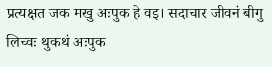प्रत्यक्षत जक मखु अःपुक हे वइ। सदाचार जीवनं बीगु लिच्वः थुकथं अःपुक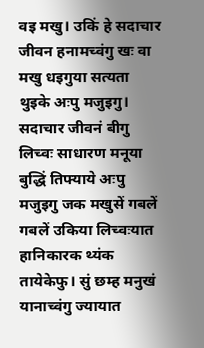वइ मखु। उकिं हे सदाचार जीवन हनामच्वंगु खः वा मखु धइगुया सत्यता थुइके अःपु मजुइगु। सदाचार जीवनं बीगु लिच्वः साधारण मनूया बुद्धिं तिफ्याये अःपु मजुइगु जक मखुसें गबलें गबलें उकिया लिच्वःयात हानिकारक थ्यंक तायेकेफु। सुं छम्ह मनुखं यानाच्वंगु ज्यायात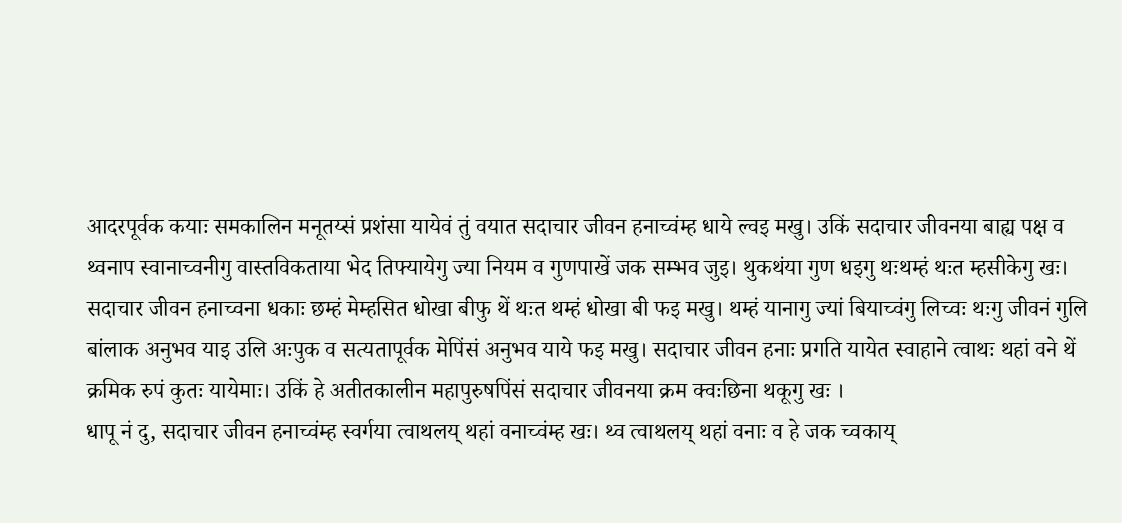आदरपूर्वक कयाः समकालिन मनूतय्सं प्रशंसा यायेवं तुं वयात सदाचार जीवन हनाच्वंम्ह धाये ल्वइ मखु। उकिं सदाचार जीवनया बाह्य पक्ष व थ्वनाप स्वानाच्वनीगु वास्तविकताया भेद तिफ्यायेगु ज्या नियम व गुणपाखें जक सम्भव जुइ। थुकथंया गुण धइगु थःथम्हं थःत म्हसीकेगु खः। सदाचार जीवन हनाच्वना धकाः छम्हं मेम्हसित धोखा बीफु थें थःत थम्हं धोखा बी फइ मखु। थम्हं यानागु ज्यां बियाच्वंगु लिच्वः थःगु जीवनं गुलि बांलाक अनुभव याइ उलि अःपुक व सत्यतापूर्वक मेपिंसं अनुभव याये फइ मखु। सदाचार जीवन हनाः प्रगति यायेत स्वाहाने त्वाथः थहां वने थें क्रमिक रुपं कुतः यायेमाः। उकिं हे अतीतकालीन महापुरुषपिंसं सदाचार जीवनया क्रम क्वःछिना थकूगु खः ।
धापू नं दु, सदाचार जीवन हनाच्वंम्ह स्वर्गया त्वाथलय् थहां वनाच्वंम्ह खः। थ्व त्वाथलय् थहां वनाः व हे जक च्वकाय्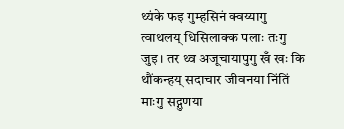थ्यंके फइ गुम्हसिनं क्वय्यागु त्वाथलय् धिसिलाक्क पलाः तःगु जुइ। तर थ्व अजूचायापुगु खँ खः कि थौंकन्हय् सदाचार जीवनया निंतिं माःगु सद्गुणया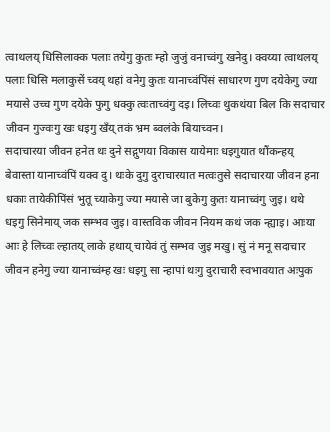त्वाथलय् धिसिलाक्क पलाः तयेगु कुतः म्हो जुजुं वनाच्वंगु खनेदु। क्वय्या त्वाथलय् पलाः धिसि मलाकुसें च्वय् थहां वनेगु कुतः यानाच्वंपिंसं साधारण गुण दयेकेगु ज्या मयासे उच्च गुण दयेके फुगु धक्कु त्वःताच्वंगु दइ। लिच्वः थुकथंया बिल कि सदाचार जीवन गुज्वःगु खः धइगु खँय् तकं भ्रम ब्वलंके बियाच्वन।
सदाचारया जीवन हनेत थः दुने सद्गुणया विकास यायेमाः धइगुयात थौंकन्हय् बेवास्ता यानाच्वंपिं यक्व दु। थःके दुगु दुराचारयात मत्वःतुसे सदाचारया जीवन हना धकाः तायेकीपिंसं भुतू च्याकेगु ज्या मयासे जा बुकेगु कुतः यानाच्वंगु जुइ। थथे धइगु सिनेमाय् जक सम्भव जुइ। वास्तविक जीवन नियम कथं जक न्ह्याइ। आःया आः हे लिच्वः ल्हातय् लाके हथाय् चायेवं तुं सम्भव जुइ मखु। सुं नं मनू सदाचार जीवन हनेगु ज्या यानाच्वंम्ह खः धइगु सा न्हापां थःगु दुराचारी स्वभावयात अःपुक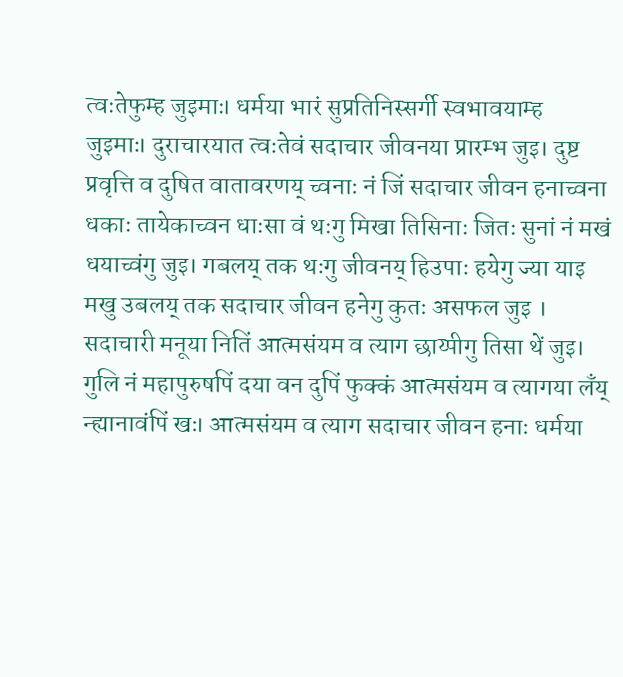त्वःतेफुम्ह जुइमाः। धर्मया भारं सुप्रतिनिस्सर्गी स्वभावयाम्ह जुइमाः। दुराचारयात त्वःतेवं सदाचार जीवनया प्रारम्भ जुइ। दुष्ट प्रवृत्ति व दुषित वातावरणय् च्वनाः नं जिं सदाचार जीवन हनाच्वना धकाः तायेकाच्वन धाःसा वं थःगु मिखा तिसिनाः जितः सुनां नं मखं धयाच्वंगु जुइ। गबलय् तक थःगु जीवनय् हिउपाः हयेगु ज्या याइ मखु उबलय् तक सदाचार जीवन हनेगु कुतः असफल जुइ ।
सदाचारी मनूया नितिं आत्मसंयम व त्याग छाय्पीगु तिसा थें जुइ। गुलि नं महापुरुषपिं दया वन दुपिं फुक्कं आत्मसंयम व त्यागया लँय् न्ह्यानावंपिं खः। आत्मसंयम व त्याग सदाचार जीवन हनाः धर्मया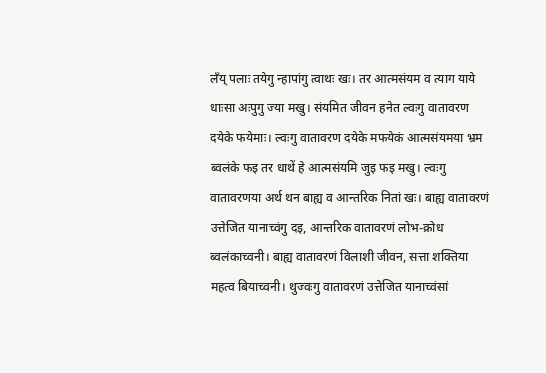लँय् पलाः तयेगु न्हापांगु त्वाथः खः। तर आत्मसंयम व त्याग याये धाःसा अःपुगु ज्या मखु। संयमित जीवन हनेत ल्वःगु वातावरण दयेके फयेमाः। ल्वःगु वातावरण दयेके मफयेकं आत्मसंयमया भ्रम ब्वलंके फइ तर धाथें हे आत्मसंयमि जुइ फइ मखु। ल्वःगु वातावरणया अर्थ थन बाह्य व आन्तरिक नितां खः। बाह्य वातावरणं उत्तेजित यानाच्वंगु दइ, आन्तरिक वातावरणं लोभ-क्रोध ब्वलंकाच्वनी। बाह्य वातावरणं विलाशी जीवन, सत्ता शक्तिया महत्व बियाच्वनी। थुज्वःगु वातावरणं उत्तेजित यानाच्वंसां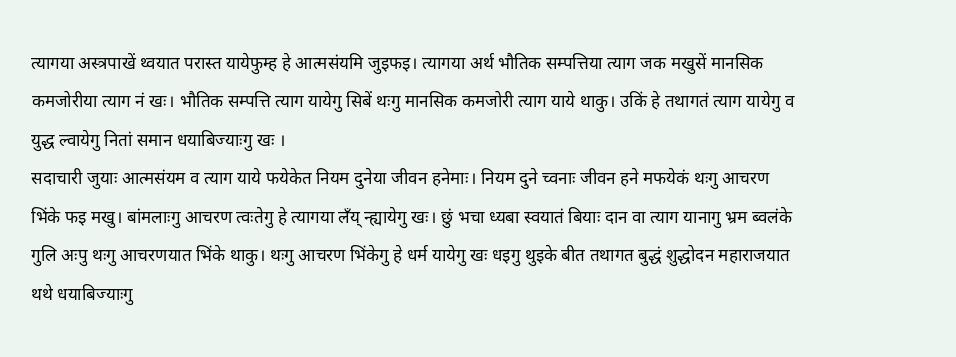त्यागया अस्त्रपाखें थ्वयात परास्त यायेफुम्ह हे आत्मसंयमि जुइफइ। त्यागया अर्थ भौतिक सम्पत्तिया त्याग जक मखुसें मानसिक कमजोरीया त्याग नं खः। भौतिक सम्पत्ति त्याग यायेगु सिबें थःगु मानसिक कमजोरी त्याग याये थाकु। उकिं हे तथागतं त्याग यायेगु व युद्ध ल्वायेगु नितां समान धयाबिज्याःगु खः ।
सदाचारी जुयाः आत्मसंयम व त्याग याये फयेकेत नियम दुनेया जीवन हनेमाः। नियम दुने च्वनाः जीवन हने मफयेकं थःगु आचरण भिंके फइ मखु। बांमलाःगु आचरण त्वःतेगु हे त्यागया लँय् न्ह्यायेगु खः। छुं भचा ध्यबा स्वयातं बियाः दान वा त्याग यानागु भ्रम ब्वलंके गुलि अःपु थःगु आचरणयात भिंके थाकु। थःगु आचरण भिंकेगु हे धर्म यायेगु खः धइगु थुइके बीत तथागत बुद्धं शुद्धोदन महाराजयात थथे धयाबिज्याःगु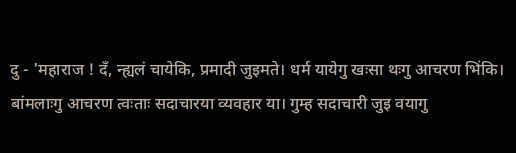दु - 'महाराज ! दँ, न्ह्यलं चायेकि, प्रमादी जुइमते। धर्म यायेगु खःसा थःगु आचरण भिंकि। बांमलाःगु आचरण त्वःताः सदाचारया व्यवहार या। गुम्ह सदाचारी जुइ वयागु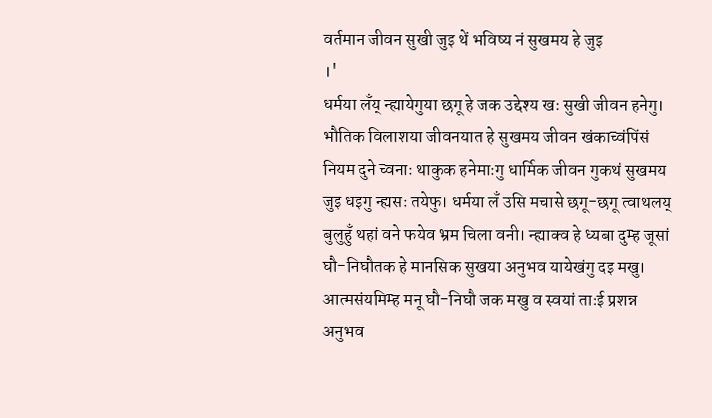वर्तमान जीवन सुखी जुइ थें भविष्य नं सुखमय हे जुइ
।'
धर्मया लँय् न्ह्यायेगुया छगू हे जक उद्देश्य खः सुखी जीवन हनेगु। भौतिक विलाशया जीवनयात हे सुखमय जीवन खंकाच्वंपिंसं नियम दुने च्वनाः थाकुक हनेमाःगु धार्मिक जीवन गुकथं सुखमय जुइ धइगु न्ह्यसः तयेफु। धर्मया लँ उसि मचासे छगू-छगू त्वाथलय् बुलुहुँ थहां वने फयेव भ्रम चिला वनी। न्ह्याक्व हे ध्यबा दुम्ह जूसां घौ-निघौतक हे मानसिक सुखया अनुभव यायेखंगु दइ मखु। आत्मसंयमिम्ह मनू घौ-निघौ जक मखु व स्वयां ताःई प्रशन्न अनुभव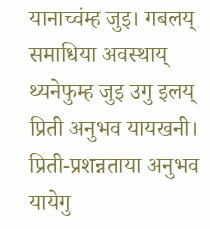यानाच्वंम्ह जुइ। गबलय् समाधिया अवस्थाय् थ्यनेफुम्ह जुइ उगु इलय् प्रिती अनुभव यायखनी। प्रिती-प्रशन्नताया अनुभव यायेगु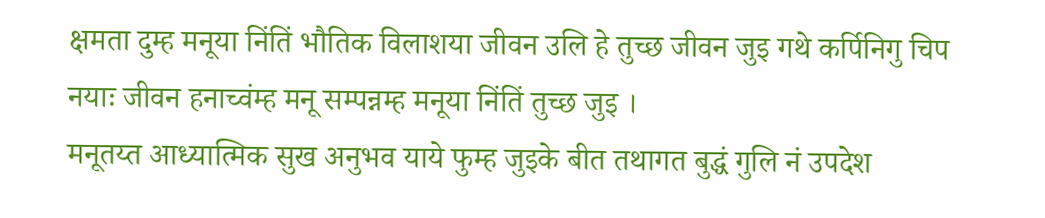क्षमता दुम्ह मनूया निंतिं भौतिक विलाशया जीवन उलि हे तुच्छ जीवन जुइ गथे कर्पिनिगु चिप नयाः जीवन हनाच्वंम्ह मनू सम्पन्नम्ह मनूया निंतिं तुच्छ जुइ ।
मनूतय्त आध्यात्मिक सुख अनुभव याये फुम्ह जुइके बीत तथागत बुद्धं गुलि नं उपदेश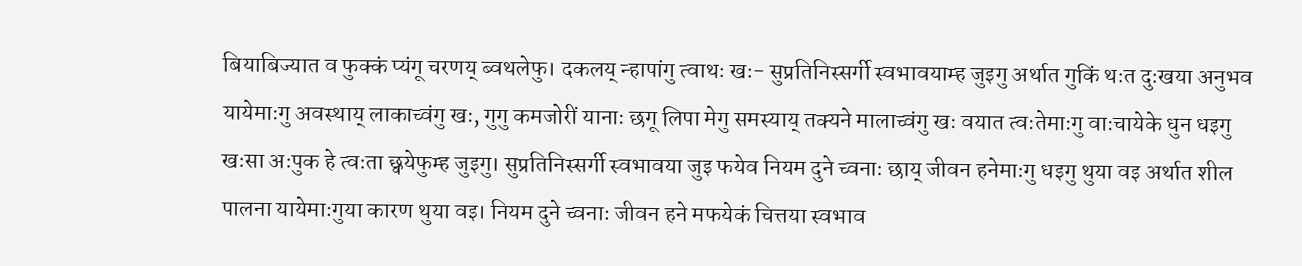बियाबिज्यात व फुक्कं प्यंगू चरणय् ब्वथलेफु। दकलय् न्हापांगु त्वाथः खः- सुप्रतिनिस्सर्गी स्वभावयाम्ह जुइगु अर्थात गुकिं थःत दुःखया अनुभव यायेमाःगु अवस्थाय् लाकाच्वंगु खः, गुगु कमजोरीं यानाः छगू लिपा मेगु समस्याय् तक्यने मालाच्वंगु खः वयात त्वःतेमाःगु वाःचायेके धुन धइगु खःसा अःपुक हे त्वःता छ्वयेफुम्ह जुइगु। सुप्रतिनिस्सर्गी स्वभावया जुइ फयेव नियम दुने च्वनाः छाय् जीवन हनेमाःगु धइगु थुया वइ अर्थात शील पालना यायेमाःगुया कारण थुया वइ। नियम दुने च्वनाः जीवन हने मफयेकं चित्तया स्वभाव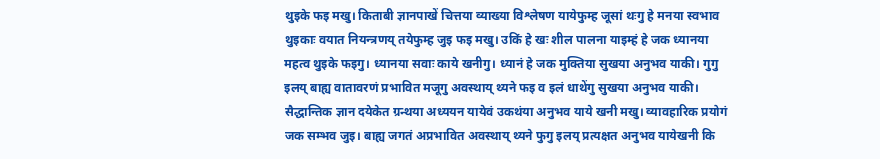थुइके फइ मखु। किताबी ज्ञानपाखें चित्तया व्याख्या विश्लेषण यायेफुम्ह जूसां थःगु हे मनया स्वभाव थुइकाः वयात नियन्त्रणय् तयेफुम्ह जुइ फइ मखु। उकिं हे खः शील पालना याइम्हं हे जक ध्यानया महत्व थुइके फइगु। ध्यानया सवाः काये खनीगु। ध्यानं हे जक मुक्तिया सुखया अनुभव याकी। गुगु इलय् बाह्य वातावरणं प्रभावित मजूगु अवस्थाय् थ्यने फइ व इलं धाथेंगु सुखया अनुभव याकी। सैद्धान्तिक ज्ञान दयेकेत ग्रन्थया अध्ययन यायेवं उकथंया अनुभव याये खनी मखु। व्यावहारिक प्रयोगं जक सम्भव जुइ। बाह्य जगतं अप्रभावित अवस्थाय् थ्यने फुगु इलय् प्रत्यक्षत अनुभव यायेखनी कि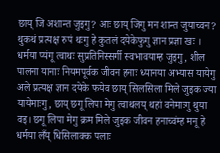छाय् जि अशान्त जुइगु? आः छाय् जिगु मन शान्त जुयाच्वन? थुकथं प्रत्यक्ष रुपं थःगु हे कुतलं दयेकेफुगु ज्ञान प्रज्ञा खः ।
धर्मया प्यंगू त्वाथः सुप्रतिनिस्सर्गी स्वभावयाम्ह जुइगु, शील पालना यानाः नियमपूर्वक जीवन हनाः ध्यानया अभ्यास यायेगु अले प्रत्यक्ष ज्ञान दयेके फयेव छाय् सिलसिला मिले जुइक ज्या यायेमाःगु, छाय् छगू लिपा मेगु त्वाथलय् थहां वनेमाःगु थुया वइ। छगू लिपा मेगु क्रम मिले जुइक जीवन हनाच्वंम्ह मनू हे धर्मया लँय् धिसिलाक्क पलाः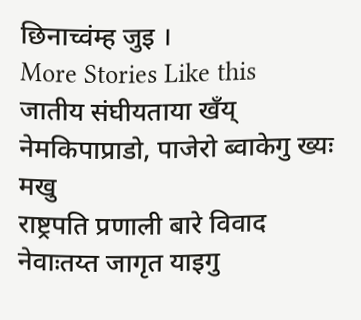छिनाच्वंम्ह जुइ ।
More Stories Like this
जातीय संघीयताया खँय् नेमकिपाप्राडो, पाजेरो ब्वाकेगु ख्यः मखु
राष्ट्रपति प्रणाली बारे विवाद
नेवाःतय्त जागृत याइगु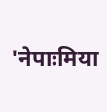'नेपाःमिया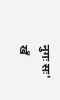नुगः सः'
खँ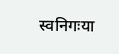स्वनिगःया